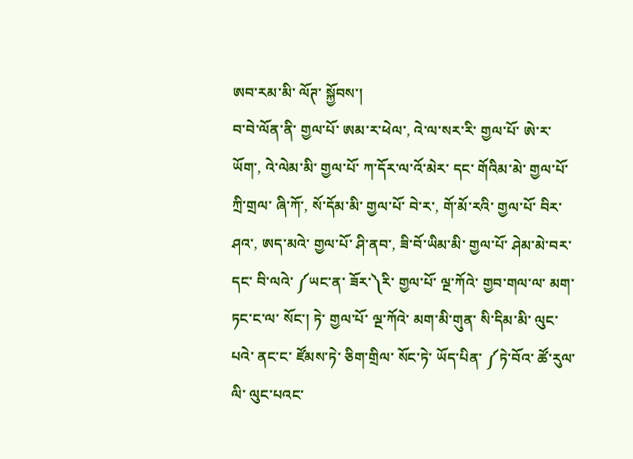ཨབ་རམ་མི་ ལོཊ་ སྐྱོབས་།
བ་བེ་ལོན་ནི་ གྱལ་པོ་ ཨམ་ར་ཕེལ་, འེ་ལ་སར་རི་ གྱལ་པོ་ ཨེ་ར་ཡོག་, འེ་ལེམ་མི་ གྱལ་པོ་ ཀ་དོར་ལ་འོ་མེར་ དང་ གོའིམ་མེ་ གྱལ་པོ་ ཀྲི་གྲལ་ ཞི་ཀོ་, སོ་དོམ་མི་ གྱལ་པོ་ བེ་ར་, གོ་མོ་རའི་ གྱལ་པོ་ བིར་ཤའ་, ཨད་མའེ་ གྱལ་པོ་ ཤི་ནབ་, ཟི་བོ་ཡིམ་མི་ གྱལ་པོ་ ཤེམ་མེ་བར་ དང་ བི་ལའེ་ ༼ཡང་ན་ ཟོར་༽རི་ གྱལ་པོ་ ལྔ་ཀོའེ་ གྱབ་གལ་ལ་ མག་ཏང་ང་ལ་ སོང་། ཏེ་ གྱལ་པོ་ ལྔ་ཀོའེ་ མག་མི་གུན་ སི་དིམ་མི་ ལུང་པའེ་ ནང་ང་ ཛོམས་ཏེ་ ཅིག་གྲིལ་ སོང་ཏེ་ ཡོད་པིན་ ༼ཏེ་བོའ་ ཚོ་རུལ་ལི་ ལུང་པའང་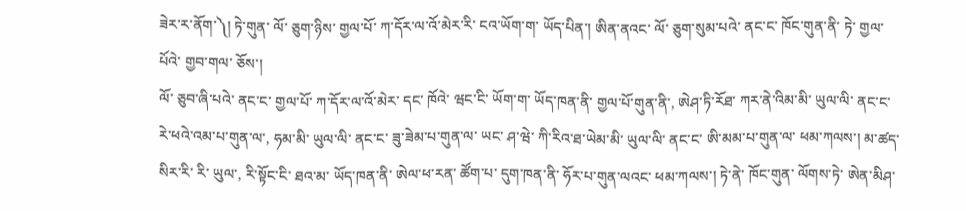ཟེར་ར་ནོག་༽། ཏེ་གུན་ ལོ་ ཅུག་ཉིས་ གྱལ་པོ་ ཀ་དོར་ལ་འོ་མེར་རི་ ངའ་ཡོག་ག་ ཡོད་པིན་། ཨིན་ནའང་ ལོ་ ཅུག་སུམ་པའེ་ ནང་ང་ ཁོང་གུན་ནི་ ཏེ་ གྱལ་པོའེ་ གྱབ་གལ་ ཅོས་།
ལོ་ ཅུབ་ཞི་པའེ་ ནང་ང་ གྱལ་པོ་ ཀ་དོར་ལ་འོ་མེར་ དང་ ཁོའེ་ ཝང་ངི་ ཡོག་ག་ ཡོད་ཁན་ནི་ གྱལ་པོ་གུན་ནི་, ཨེཤ་ཏི་རོཐ་ ཀར་ནེ་འིམ་མི་ ཡུལ་ལི་ ནང་ང་ རེ་ཕའེ་འམ་པ་གུན་ལ་, ཧམ་མི་ ཡུལ་ལི་ ནང་ང་ ཟུ་ཟེམ་པ་གུན་ལ་ ཡང་ ཤ་ཝེ་ ཀི་རིའ་ཐ་ཡེམ་མི་ ཡུལ་ལི་ ནང་ང་ ཨི་མམ་པ་གུན་ལ་ ཕམ་ཀལས་། མ་ཚད་ སིར་རི་ རི་ ཡུལ་, རི་སྟོང་ངི་ ཐའ་མ་ ཡོད་ཁན་ནི་ ཨེལ་ཕ་རན་ ཚོག་པ་ དུག་ཁན་ནི་ ཧོར་པ་གུན་ལའང་ ཕམ་ཀལས་། ཏེ་ནེ་ ཁོང་གུན་ ལོགས་ཏེ་ ཨེན་མིཤ་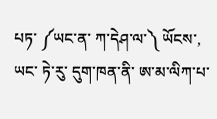པཏ་ ༼ཡང་ན་ ཀ་དེཤ་ལ་༽ ཡོངས་, ཡང་ ཏེ་རུ་ དུག་ཁན་ནི་ ཨ་མ་ལིཀ་པ་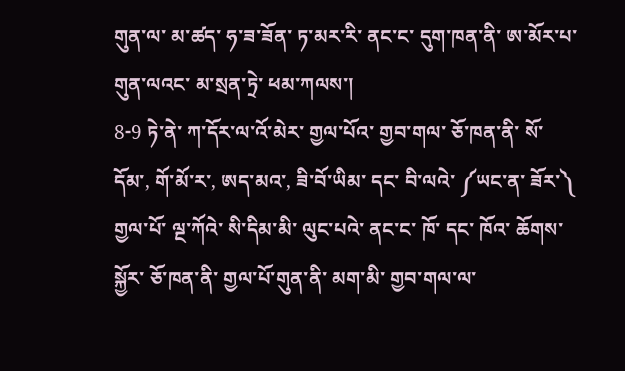གུན་ལ་ མ་ཚད་ ཧ་ཟ་ཟོན་ ཏ་མར་རི་ ནང་ང་ དུག་ཁན་ནི་ ཨ་མོར་པ་གུན་ལའང་ མ་སྲན་ཏྲེ་ ཕམ་ཀལས་།
8-9 ཏེ་ནེ་ ཀ་དོར་ལ་འོ་མེར་ གྱལ་པོའ་ གྱབ་གལ་ ཅོ་ཁན་ནི་ སོ་དོམ་, གོ་མོ་ར་, ཨད་མའ་, ཟི་བོ་ཡིམ་ དང་ བི་ལའེ་ ༼ཡང་ན་ ཟོར་༽ གྱལ་པོ་ ལྔ་ཀོའེ་ སི་དིམ་མི་ ལུང་པའེ་ ནང་ང་ ཁོ་ དང་ ཁོའ་ ཆོགས་སྐྱོར་ ཅོ་ཁན་ནི་ གྱལ་པོ་གུན་ནི་ མག་མི་ གྱབ་གལ་ལ་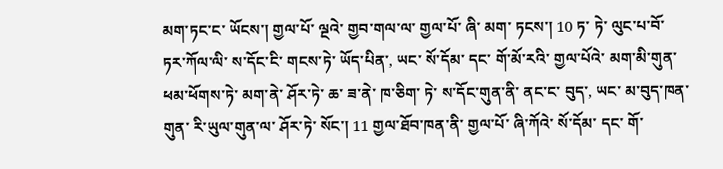མག་ཏང་ང་ ཡོངས་། གྱལ་པོ་ ལྔའེ་ གྱབ་གལ་ལ་ གྱལ་པོ་ ཞི་ མག་ ཏངས་། 10 ཏ་ ཏེ་ ལུང་པ་བོ་ ཏར་ཀོལ་ལི་ ས་དོང་ངི་ གངས་ཏེ་ ཡོད་པིན་, ཡང་ སོ་དོམ་ དང་ གོ་མོ་རའི་ གྱལ་པོའེ་ མག་མི་གུན་ ཕམ་ཕོགས་ཏེ་ མག་ནེ་ ཤོར་ཏེ་ ཆ་ ཟ་ནེ་ ཁ་ཅིག་ ཏེ་ ས་དོང་གུན་ནི་ ནང་ང་ བུད་, ཡང་ མ་བུད་ཁན་གུན་ རི་ཡུལ་གུན་ལ་ ཤོར་ཏེ་ སོང་། 11 གྱལ་ཐོབ་ཁན་ནི་ གྱལ་པོ་ ཞི་ཀོའེ་ སོ་དོམ་ དང་ གོ་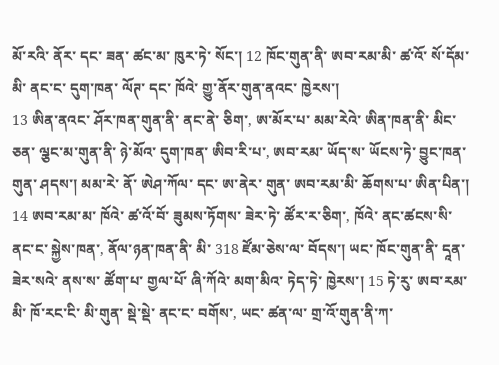མོ་རའི་ ནོར་ དང་ ཟན་ ཚང་མ་ ཁུར་ཏེ་ སོང་། 12 ཁོང་གུན་ནི་ ཨབ་རམ་མི་ ཚ་འོ་ སོ་དོམ་མི་ ནང་ང་ དུག་ཁན་ ལོཊ་ དང་ ཁོའེ་ གྱུ་ནོར་གུན་ནའང་ ཁྱེརས་།
13 ཨིན་ནའང་ ཤོར་ཁན་གུན་ནི་ ནང་ནེ་ ཅིག་, ཨ་མོར་པ་ མམ་རེའེ་ ཨིན་ཁན་ནི་ མིང་ཅན་ ལྕང་མ་གུན་ནི་ ཉེ་མོའ་ དུག་ཁན་ ཨིབ་རི་པ་, ཨབ་རམ་ ཡོད་ས་ ཡོངས་ཏེ་ བྱུང་ཁན་གུན་ ཤདས་། མམ་རེ་ ནོ་ ཨེཤ་ཀོལ་ དང་ ཨ་ནེར་ གུན་ ཨབ་རམ་མི་ ཆོགས་པ་ ཨིན་པིན་། 14 ཨབ་རམ་མ་ ཁོའེ་ ཚ་འོ་བོ་ ཟུམས་ཏོགས་ ཟེར་ཏེ་ ཚོར་ར་ཅིག་, ཁོའེ་ ནང་ཚངས་སི་ ནང་ང་ སྐྱེས་ཁན་, ནོལ་ཉན་ཁན་ནི་ མི་ 318 ཛོམ་ཅེས་ལ་ བོདས་། ཡང་ ཁོང་གུན་ནི་ དཱན་ ཟེར་སའེ་ ནས་ས་ ཚོག་པ་ གྱལ་པོ་ ཞི་ཀོའེ་ མག་མིའ་ ཏེད་ཏེ་ ཁྱེརས་། 15 ཏེ་རུ་ ཨབ་རམ་མི་ ཁོ་རང་ངི་ མི་གུན་ སྡེ་སྡེ་ ནང་ང་ བགོས་, ཡང་ ཚན་ལ་ གྲ་འོ་གུན་ནི་ཀ་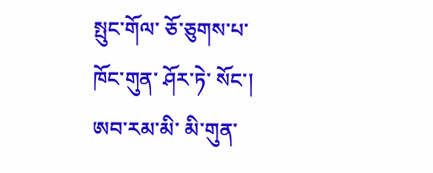སྤུང་གོལ་ ཅོ་ཅུགས་པ་ ཁོང་གུན་ ཤོར་ཏེ་ སོང་། ཨབ་རམ་མི་ མི་གུན་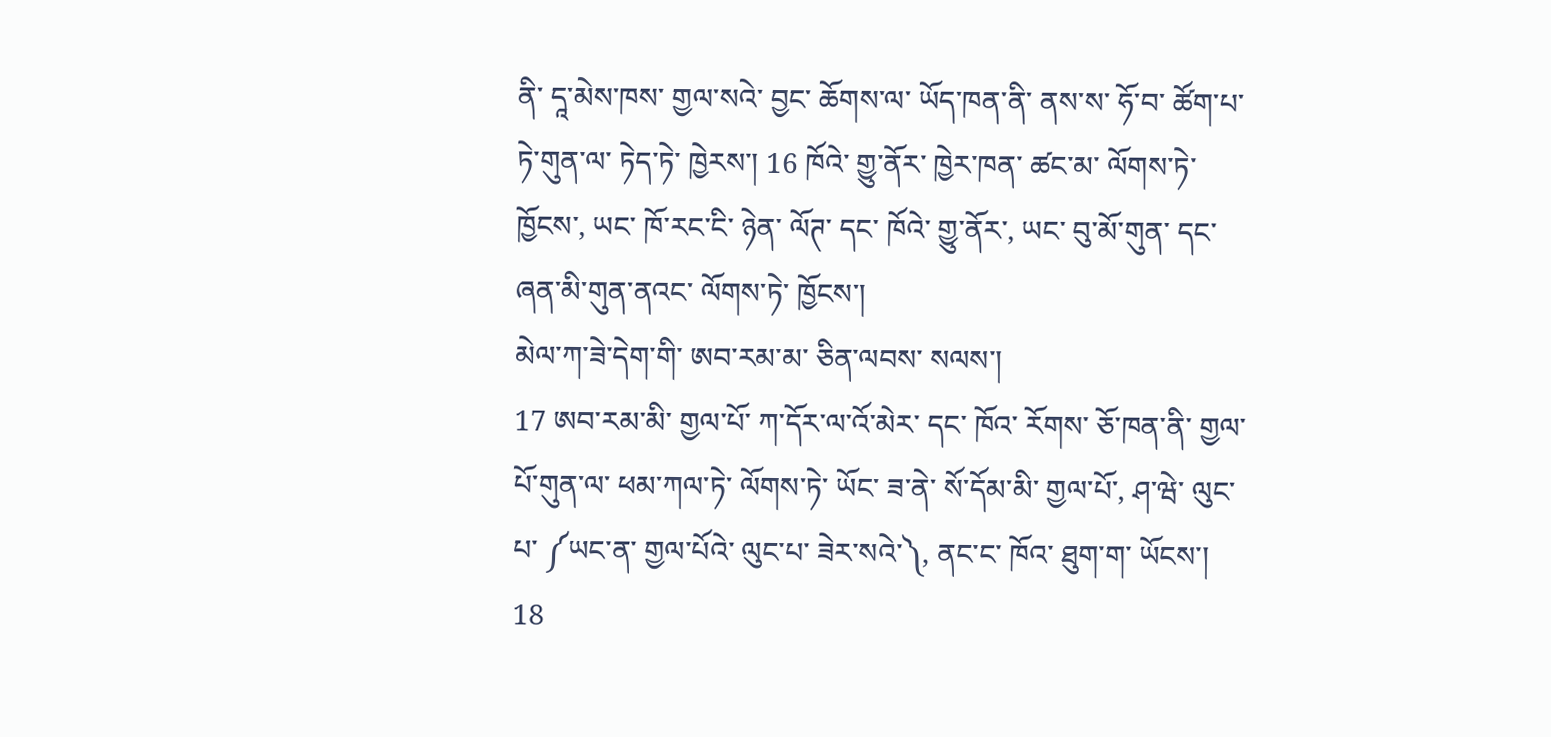ནི་ དཱ་མེས་ཁས་ གྱལ་སའེ་ བྱང་ ཆོགས་ལ་ ཡོད་ཁན་ནི་ ནས་ས་ ཧོ་བ་ ཚོག་པ་ ཏེ་གུན་ལ་ ཏེད་ཏེ་ ཁྱེརས་། 16 ཁོའེ་ གྱུ་ནོར་ ཁྱེར་ཁན་ ཚང་མ་ ལོགས་ཏེ་ ཁྱོངས་, ཡང་ ཁོ་རང་ངི་ ཉེན་ ལོཊ་ དང་ ཁོའེ་ གྱུ་ནོར་, ཡང་ བུ་མོ་གུན་ དང་ ཞན་མི་གུན་ནའང་ ལོགས་ཏེ་ ཁྱོངས་།
མེལ་ཀ་ཟེ་དེག་གི་ ཨབ་རམ་མ་ ཅིན་ལབས་ སལས་།
17 ཨབ་རམ་མི་ གྱལ་པོ་ ཀ་དོར་ལ་འོ་མེར་ དང་ ཁོའ་ རོགས་ ཅོ་ཁན་ནི་ གྱལ་པོ་གུན་ལ་ ཕམ་ཀལ་ཏེ་ ལོགས་ཏེ་ ཡོང་ ཟ་ནེ་ སོ་དོམ་མི་ གྱལ་པོ་, ཤ་ཝེ་ ལུང་པ་ ༼ཡང་ན་ གྱལ་པོའེ་ ལུང་པ་ ཟེར་སའེ་༽, ནང་ང་ ཁོའ་ ཐུག་ག་ ཡོངས་།
18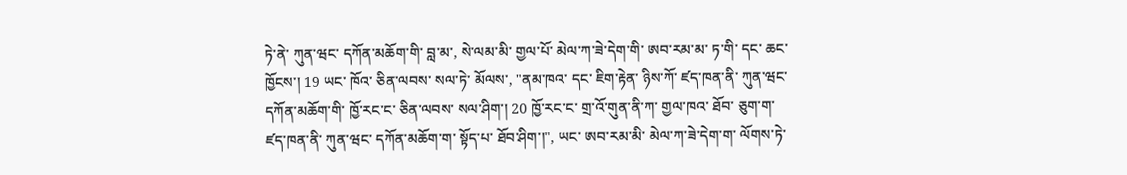ཏེ་ནེ་ ཀུན་ཝང་ དཀོན་མཆོག་གི་ བླ་མ་, སེ་ལམ་མི་ གྱལ་པོ་ མེལ་ཀ་ཟེ་དེག་གི་ ཨབ་རམ་མ་ ཏ་གི་ དང་ ཆང་ ཁྱོངས་། 19 ཡང་ ཁོའ་ ཅིན་ལབས་ སལ་ཏེ་ མོལས་, "ནམ་ཁའ་ དང་ ཇིག་རྟེན་ ཉིས་ཀོ་ ཛད་ཁན་ནི་ ཀུན་ཝང་ དཀོན་མཆོག་གི་ ཁྱོ་རང་ང་ ཅིན་ལབས་ སལ་ཤིག་། 20 ཁྱོ་རང་ང་ གྲ་འོ་གུན་ནི་ཀ་ གྱལ་ཁའ་ ཐོབ་ ཅུག་ག་ ཛད་ཁན་ནི་ ཀུན་ཝང་ དཀོན་མཆོག་ག་ སྟོད་པ་ ཐོབ་ཤིག་།", ཡང་ ཨབ་རམ་མི་ མེལ་ཀ་ཟེ་དེག་ག་ ལོགས་ཏེ་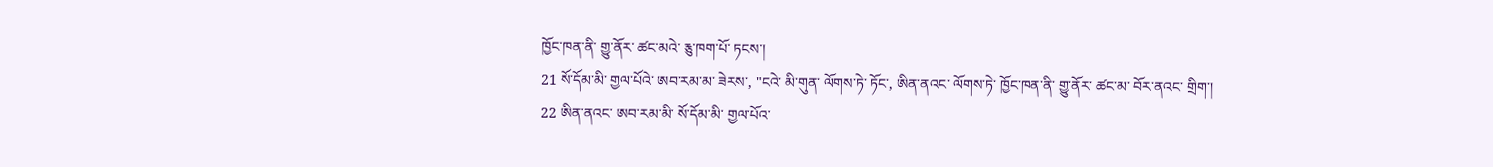ཁྱོང་ཁན་ནི་ གྱུ་ནོར་ ཚང་མའེ་ རྕུ་ཁག་པོ་ ཏངས་།
21 སོ་དོམ་མི་ གྱལ་པོའེ་ ཨབ་རམ་མ་ ཟེརས་, "ངའེ་ མི་གུན་ ལོགས་ཏེ་ ཏོང་, ཨིན་ནའང་ ལོགས་ཏེ་ ཁྱོང་ཁན་ནི་ གྱུ་ནོར་ ཚང་མ་ བོར་ནའང་ གྲིག་།
22 ཨིན་ནའང་ ཨབ་རམ་མི་ སོ་དོམ་མི་ གྱལ་པོའ་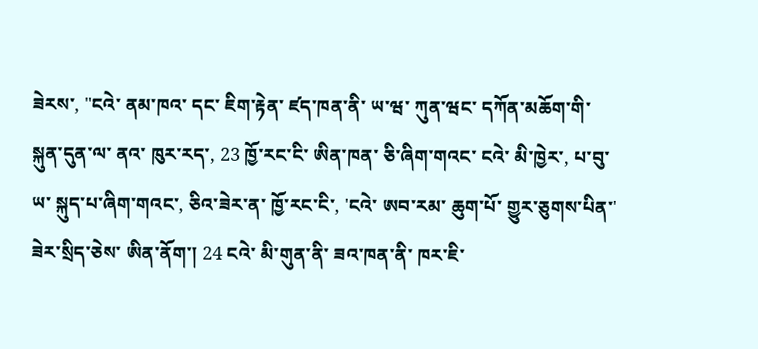ཟེརས་, "ངའེ་ ནམ་ཁའ་ དང་ ཇིག་རྟེན་ ཛད་ཁན་ནི་ ཡ་ཝ་ ཀུན་ཝང་ དཀོན་མཆོག་གི་ སྐུན་དུན་ལ་ ནའ་ ཁུར་རད་, 23 ཁྱོ་རང་ངི་ ཨིན་ཁན་ ཅི་ཞིག་གའང་ ངའེ་ མི་ཁྱེར་, པ་བུ་ ཡ་ སྐུད་པ་ཞིག་གའང་, ཅིའ་ཟེར་ན་ ཁྱོ་རང་ངི་, 'ངའེ་ ཨབ་རམ་ ཆུག་པོ་ གྱུར་ཅུགས་པིན་' ཟེར་སྲིད་ཅེས་ ཨིན་ནོག་། 24 ངའེ་ མི་གུན་ནི་ ཟའ་ཁན་ནི་ ཁར་ཇི་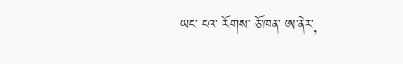ཡང་ ངའ་ རོགས་ ཅོ་ཁན་ ཨ་ནེར་,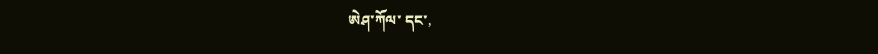ཨེཤ་ཀོལ་ དང་,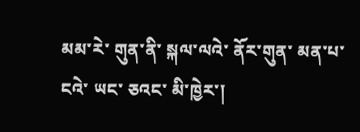མམ་རེ་ གུན་ནི་ སྐལ་ལའེ་ ནོར་གུན་ མན་པ་ ངའེ་ ཡང་ ཅའང་ མི་ཁྱེར་།